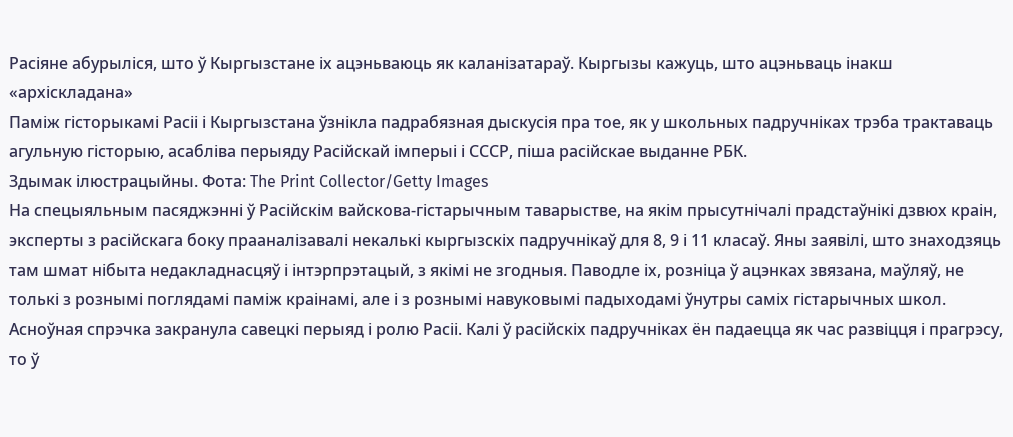Расіяне абурыліся, што ў Кыргызстане іх ацэньваюць як каланізатараў. Кыргызы кажуць, што ацэньваць інакш «архіскладана»
Паміж гісторыкамі Расіі і Кыргызстана ўзнікла падрабязная дыскусія пра тое, як у школьных падручніках трэба трактаваць агульную гісторыю, асабліва перыяду Расійскай імперыі і СССР, піша расійскае выданне РБК.
Здымак ілюстрацыйны. Фота: The Print Collector/Getty Images
На спецыяльным пасяджэнні ў Расійскім вайскова-гістарычным таварыстве, на якім прысутнічалі прадстаўнікі дзвюх краін, эксперты з расійскага боку прааналізавалі некалькі кыргызскіх падручнікаў для 8, 9 і 11 класаў. Яны заявілі, што знаходзяць там шмат нібыта недакладнасцяў і інтэрпрэтацый, з якімі не згодныя. Паводле іх, розніца ў ацэнках звязана, маўляў, не толькі з рознымі поглядамі паміж краінамі, але і з рознымі навуковымі падыходамі ўнутры саміх гістарычных школ.
Асноўная спрэчка закранула савецкі перыяд і ролю Расіі. Калі ў расійскіх падручніках ён падаецца як час развіцця і прагрэсу, то ў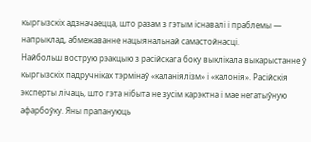кыргызскіх адзначаецца, што разам з гэтым існавалі і праблемы — напрыклад, абмежаванне нацыянальнай самастойнасці.
Найбольш вострую рэакцыю з расійскага боку выклікала выкарыстанне ў кыргызскіх падручніках тэрмінаў «каланіялізм» і «калонія». Расійскія эксперты лічаць, што гэта нібыта не зусім карэктна і мае негатыўную афарбоўку. Яны прапануюць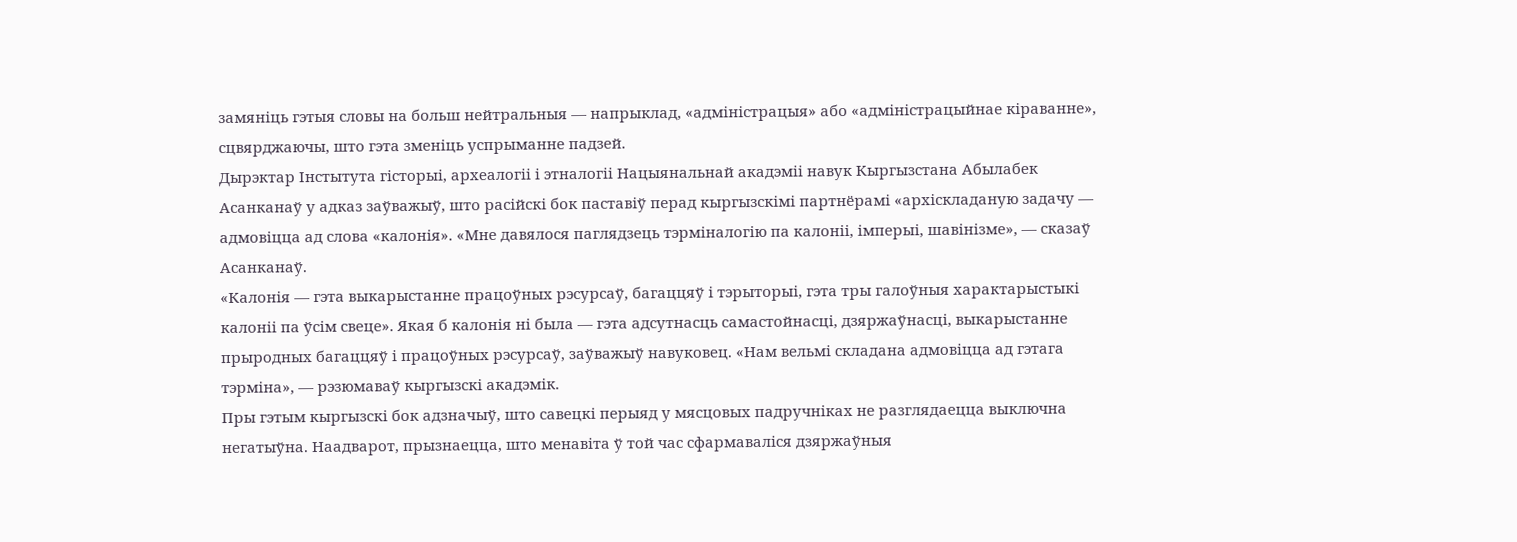замяніць гэтыя словы на больш нейтральныя — напрыклад, «адміністрацыя» або «адміністрацыйнае кіраванне», сцвярджаючы, што гэта зменіць успрыманне падзей.
Дырэктар Інстытута гісторыі, археалогіі і этналогіі Нацыянальнай акадэміі навук Кыргызстана Абылабек Асанканаў у адказ заўважыў, што расійскі бок паставіў перад кыргызскімі партнёрамі «архіскладаную задачу — адмовіцца ад слова «калонія». «Мне давялося паглядзець тэрміналогію па калоніі, імперыі, шавінізме», — сказаў Асанканаў.
«Калонія — гэта выкарыстанне працоўных рэсурсаў, багаццяў і тэрыторыі, гэта тры галоўныя характарыстыкі калоніі па ўсім свеце». Якая б калонія ні была — гэта адсутнасць самастойнасці, дзяржаўнасці, выкарыстанне прыродных багаццяў і працоўных рэсурсаў, заўважыў навуковец. «Нам вельмі складана адмовіцца ад гэтага тэрміна», — рэзюмаваў кыргызскі акадэмік.
Пры гэтым кыргызскі бок адзначыў, што савецкі перыяд у мясцовых падручніках не разглядаецца выключна негатыўна. Наадварот, прызнаецца, што менавіта ў той час сфармаваліся дзяржаўныя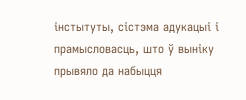інстытуты, сістэма адукацыі і прамысловасць, што ў выніку прывяло да набыцця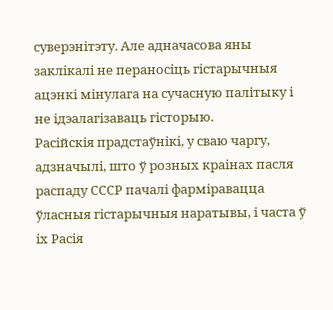суверэнітэту. Але адначасова яны заклікалі не пераносіць гістарычныя ацэнкі мінулага на сучасную палітыку і не ідэалагізаваць гісторыю.
Расійскія прадстаўнікі, у сваю чаргу, адзначылі, што ў розных краінах пасля распаду СССР пачалі фарміравацца ўласныя гістарычныя наратывы, і часта ў іх Расія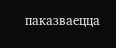паказваецца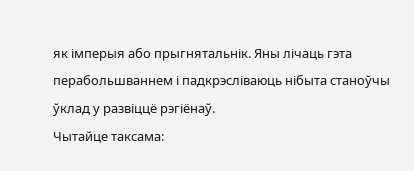як імперыя або прыгнятальнік. Яны лічаць гэта перабольшваннем і падкрэсліваюць нібыта станоўчы ўклад у развіццё рэгіёнаў.
Чытайце таксама: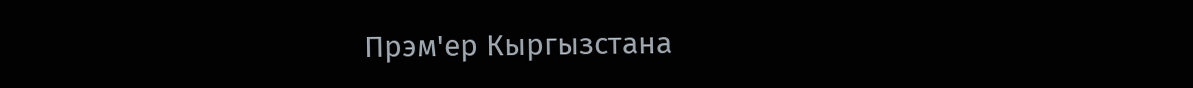Прэм'ер Кыргызстана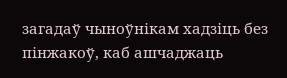загадаў чыноўнікам хадзіць без пінжакоў, каб ашчаджаць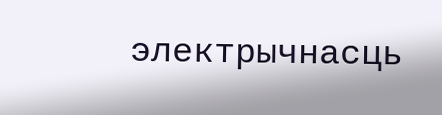электрычнасць